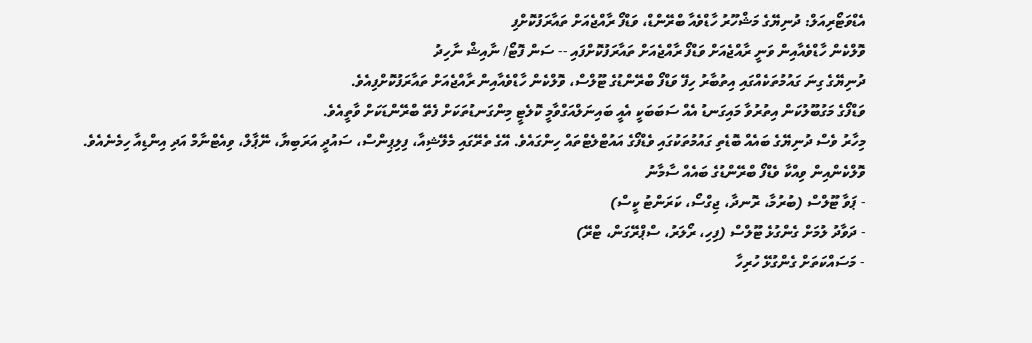އެޑްވަޓޯރިއަލް: ދުނިޔޭގެ މަޝްހޫރު ހާޑްވެއާ ބްރޭންޑް، ވަޑްފޯ ރާއްޖެއަށް ތައާރަފުކޮށްފި
ވޮލްކެން ހާޑްވެއާއިން ވަނީ ރާއްޖެއަށް ވަޑްފޯ ރާއްޖެއަށް ތައާރަފުކޮށްފައި -- ސަން ފޮޓޯ/ ނާއިޝް ނާހިދު
ދުނިޔޭގެ ގިނަ ގައުމުތަކެއްގައި އިތުބާރު ހިފޭ ވަޑްފޯ ބްރޭންޑުގެ ޓޫލްސް، ވޮލްކެން ހާޑްވެއާއިން ރާއްޖެއަށް ތައާރަފުކޮށްފިއެވެ.
ވަޑްފޯގެ މަގުބޫލުކަން އިތުރުވާ މައިގަނޑު އެއް ސަބަބަކީ އެއީ ބައިނަލްއަގްވާމީ ކޮލެޓީ މިންގަނޑުތަކަށް ފެތޭ ބްރޭންޑަކަށް ވާތީއެވެ.
މިހާރު ވެސް ދުނިޔޭގެ ބައެއް ބޮޑެތި ގައުމުތަކުގައި ވެޑްފޯގެ އައުޓްލެޓްތައް ހިންގައެވެ. އޭގެ ތެރޭގައި މެލޭޝިއާ، ފިލިޕިންސް، ސައުދީ އަރަބިޔާ، ނޭޕާލް، ވިއެޓްނާމް އަދި އިންޑިއާ ހިމެނެއެވެ.
ވޮލްކެންއިން ވިއްކާ ވެޑްފޯ ބްރޭންޑުގެ ބައެއް ސާމާނު
- ޕަވާ ޓޫލްސް (ބުރުމާ، ރޮނދާ، ޖިގްސޯ، ކަރަންޓު ކީސް)
- ދަވާދު ލުމަށް ގެންގުޅެ ޓޫލްސް (ފިހި، ރޯލަރު، ސްޕްރޭގަން، ޓްރޭ)
- މަސައްކަތަށް ގެންގުޅޭ ހުރިހާ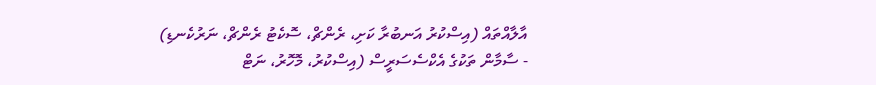އާލާއްތައް (އިސްކުރު އަނބުރާ ކަށި، ރެންޗް، ސޮކެޓު ރެންޗް، ނަރުކެނޑި)
- ސާމާން ތަކުގެ އެކްސެސަރީސް (އިސްކުރު، މޮހޮރު، ނަޓް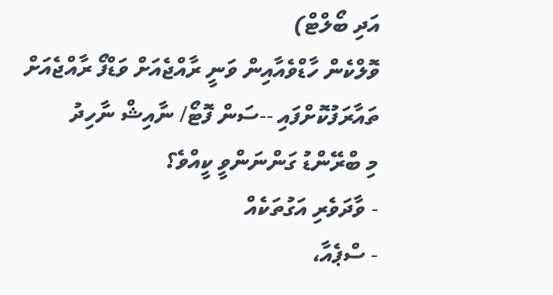އަދި ބޯލްޓް)
ވޮލްކެން ހާޑްވެއާއިން ވަނީ ރާއްޖެއަށް ވަޑްފޯ ރާއްޖެއަށް ތައާރަފުކޮށްފައި --ސަން ފޮޓޯ/ ނާއިޝް ނާހިދު
މި ބްރޭންޑު ގަންނަންވީ ކީއްވެ؟
- ވާދަވެރި އަގުތަކެއް
- ސްޕެއާ،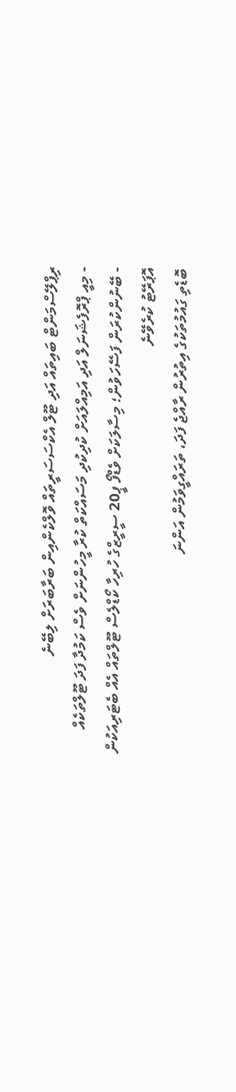ރިޕްލޭސްމަންޓް ބައިތައް އަދި ޓޫލް އެކްސަސަރީތައް ވޮލްކެންއިން ބަރާބަރަށް ލިބޭނެ
- މިއީ ޕްރޮފެޝަނަލް އަދި އަމިއްލައަށް ކުދިކުދި މަސައްކަތް ކުރާ މީހުންނަށް ވެސް ކަމުދާ ފަދަ ޓޫލްތަކެއް
- ބޭނުންކުރަން ފަސޭހަވުން؛ މިސާލަކަށް ވެޑްފޯ ޕީ20 ސީރީޒްގެ ހުރިހާ ކޯޑްލެސް ޓޫލްތައް އެއް ބެޓަރިއަކުން އޮޕަރޭޓު ކުރެވޭނެ
ބޮޑެތި ގައުމުތަކުގެ އިތުރުން ރާއްޖެ ފަދަ، ތަރައްގީވަމުން އަންނަ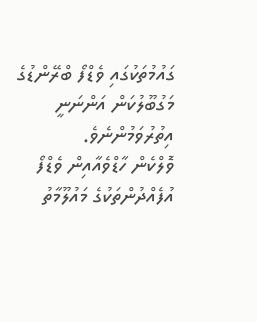ގައުމުތަކުގައި ވެޑްފޯ ބްރޭންޑުގެ މަގުބޫލުކަން އަންނަނީ އިތުރުވަމުންނެވެ.
ވޮލްކެން ހާޑްވެއާއިން ވެޑްފޯ އުފެއްދުންތަކުގެ މައުލޫމާތު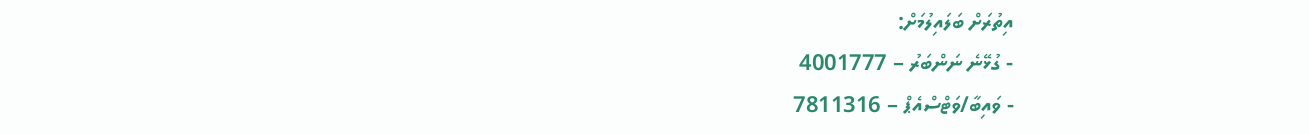އިތުރަށް ބަލައިލުމަށް:
- ގުޅޭނެ ނަންބަރު – 4001777
- ވައިބާ/ވަޓްސްއެޕް – 7811316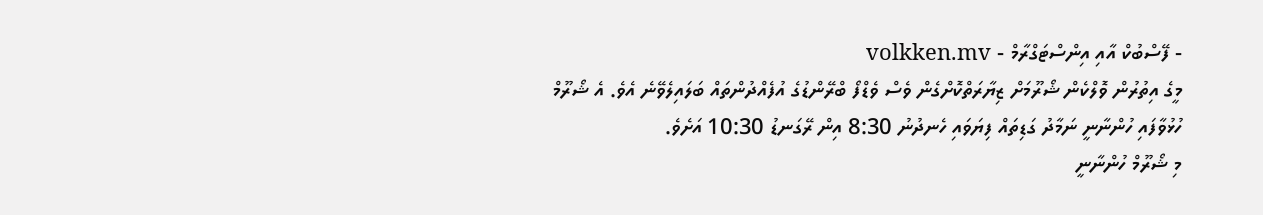- ފޭސްބުކް އާއި އިންސްޓަގްރާމް - volkken.mv
މީގެ އިތުރުން ވޮލްކެން ޝޯރޫމަށް ޒިޔާރަތްކޮށްގެން ވެސް ވެޑްފޯ ބްރޭންޑުގެ އުފެއްދުންތައް ބަލައިލެވޭނެ އެވެ. އެ ޝޯރޫމް ހުޅުވާފައި ހުންނާނީ ނަމާދު ގަޑިތައް ފިޔަވައި ހެނދުނު 8:30 އިން ރޭގަނޑު 10:30 އަށެވެ.
މި ޝޯރޫމް ހުންނާނީ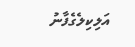އަލިކިލެގެފާނު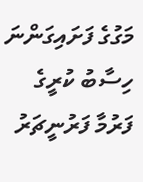މަގުގެ ފަށައިގަންނަ ހިސާބު ކުރީގެ ފަރުމާ ފަރުނީޗަރު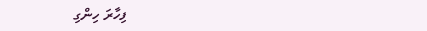ފިހާރަ ހިންގި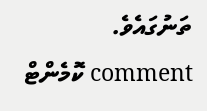ތަނުގައެވެ.
comment ކޮމެންޓް